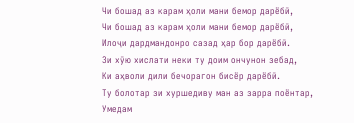Чи бошад аз карам ҳоли мани бемор дарёбӣ,
Чи бошад аз карам ҳоли мани бемор дарёбӣ,
Илоҷи дардмандонро сазад ҳар бор дарёбӣ.
Зи хӯю хислати неки ту доим ончунон зебад,
Ки аҳволи дили бечорагон бисёр дарёбӣ.
Ту болотар зи хуршедиву ман аз зарра поёнтар,
Умедам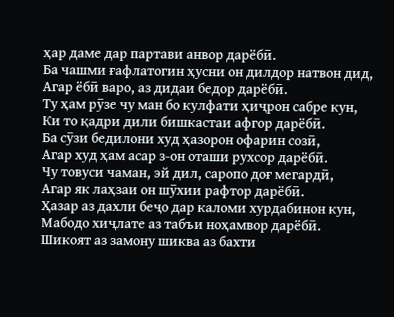ҳар даме дар партави анвор дарёбӣ.
Ба чашми ғафлатогин ҳусни он дилдор натвон дид,
Агар ёбӣ варо, аз дидаи бедор дарёбӣ.
Ту ҳам рӯзе чу ман бо кулфати ҳиҷрон сабре кун,
Ки то қадри дили бишкастаи афгор дарёбӣ.
Ба сӯзи бедилони худ ҳазорон офарин созӣ,
Агар худ ҳам асар з-он оташи рухсор дарёбӣ.
Чу товуси чаман, эй дил, саропо доғ мегардӣ,
Агар як лаҳзаи он шӯхии рафтор дарёбӣ.
Ҳазар аз дахли беҷо дар каломи хурдабинон кун,
Мабодо хиҷлате аз табъи ноҳамвор дарёбӣ.
Шикоят аз замону шиква аз бахти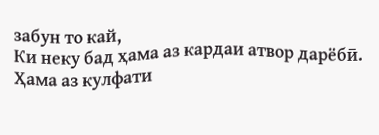забун то кай,
Ки неку бад ҳама аз кардаи атвор дарёбӣ.
Ҳама аз кулфати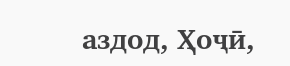аздод, Ҳоҷӣ,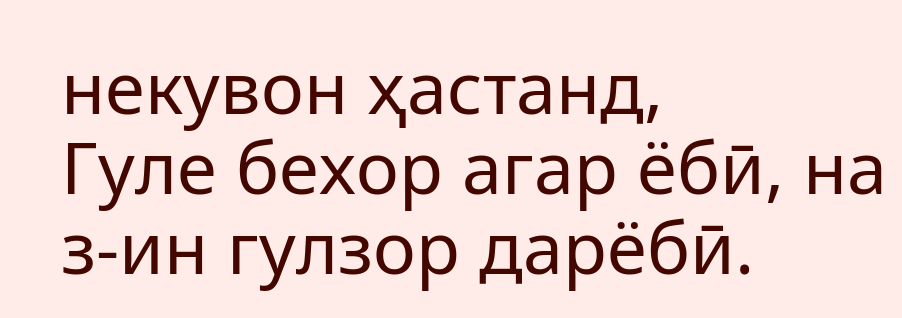некувон ҳастанд,
Гуле бехор агар ёбӣ, на з-ин гулзор дарёбӣ.